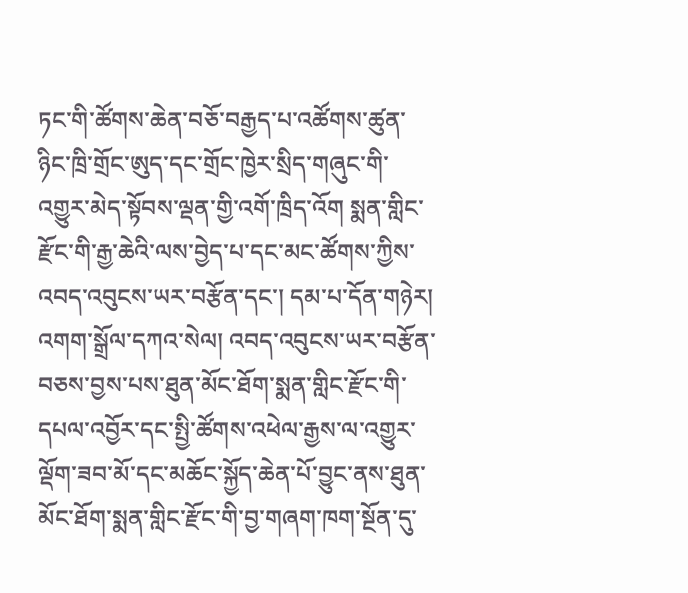ཏང་གི་ཚོགས་ཆེན་བཅོ་བརྒྱད་པ་འཚོགས་ཚུན་ཉིང་ཁྲི་གྲོང་ཨུད་དང་གྲོང་ཁྱེར་སྲིད་གཞུང་གི་འགྱུར་མེད་སྟོབས་ལྡན་གྱི་འགོ་ཁྲིད་འོག སྨན་གླིང་རྫོང་གི་རྒྱ་ཆེའི་ལས་བྱེད་པ་དང་མང་ཚོགས་ཀྱིས་འབད་འབུངས་ཡར་བརྩོན་དང་། དམ་པ་དོན་གཉེར། འགག་སྒྲོལ་དཀའ་སེལ། འབད་འབུངས་ཡར་བརྩོན་བཅས་བྱས་པས་ཐུན་མོང་ཐོག་སྨན་གླིང་རྫོང་གི་དཔལ་འབྱོར་དང་སྤྱི་ཚོགས་འཕེལ་རྒྱས་ལ་འགྱུར་ལྡོག་ཟབ་མོ་དང་མཆོང་སྐྱོད་ཆེན་པོ་བྱུང་ནས་ཐུན་མོང་ཐོག་སྨན་གླིང་རྫོང་གི་བྱ་གཞག་ཁག་སྔོན་དུ་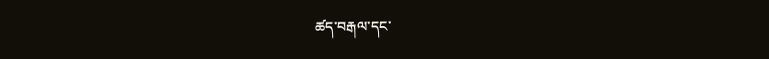ཚད་བརྒལ་དང་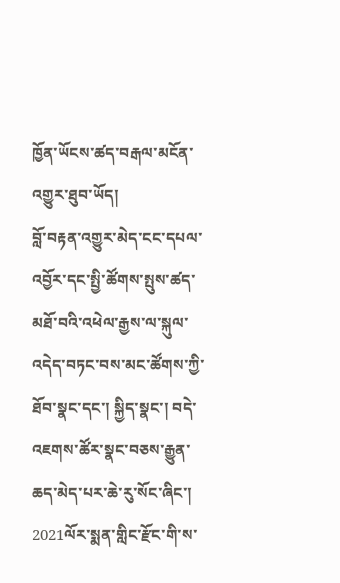ཁྱོན་ཡོངས་ཚད་བརྒལ་མངོན་འགྱུར་ཐུབ་ཡོད།
བློ་བརྟན་འགྱུར་མེད་ངང་དཔལ་འབྱོར་དང་སྤྱི་ཚོགས་སྤུས་ཚད་མཐོ་བའི་འཕེལ་རྒྱས་ལ་སྐུལ་འདེད་བཏང་བས་མང་ཚོགས་ཀྱི་ཐོབ་སྣང་དང་། སྐྱིད་སྣང་། བདེ་འཇགས་ཚོར་སྣང་བཅས་རྒྱུན་ཆད་མེད་པར་ཆེ་རུ་སོང་ཞིང་། 2021ལོར་སྨན་གླིང་རྫོང་གི་ས་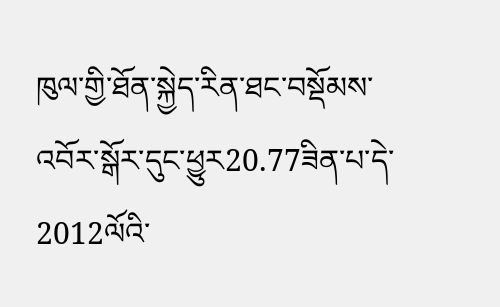ཁུལ་གྱི་ཐོན་སྐྱེད་རིན་ཐང་བསྡོམས་འབོར་སྒོར་དུང་ཕྱུར20.77ཟིན་པ་དེ་2012ལོའི་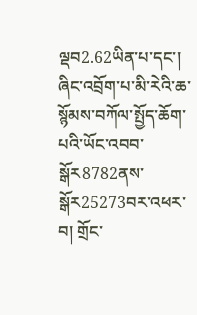ལྡབ2.62ཡིན་པ་དང་། ཞིང་འབྲོག་པ་མི་རེའི་ཆ་སྙོམས་བཀོལ་སྤྱོད་ཆོག་པའི་ཡོང་འབབ་སྒོར8782ནས་སྒོར25273བར་འཕར་བ། གྲོང་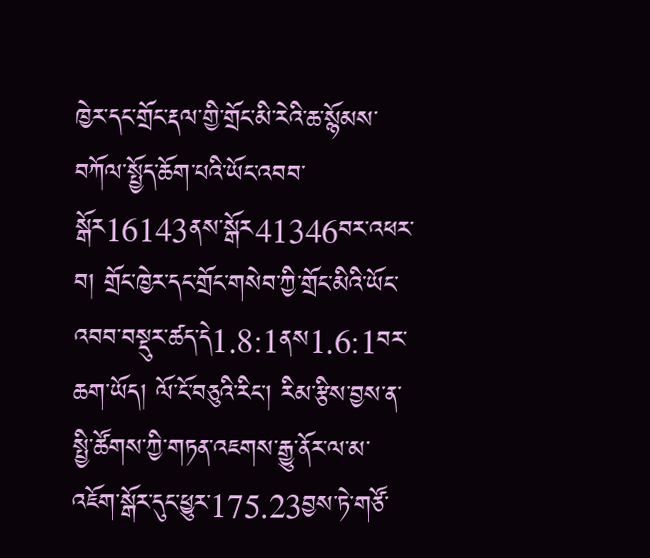ཁྱེར་དང་གྲོང་རྡལ་གྱི་གྲོང་མི་རེའི་ཆ་སྙོམས་བཀོལ་སྤྱོད་ཆོག་པའི་ཡོང་འབབ་སྒོར16143ནས་སྒོར41346བར་འཕར་བ། གྲོང་ཁྱེར་དང་གྲོང་གསེབ་ཀྱི་གྲོང་མིའི་ཡོང་འབབ་བསྡུར་ཚད་དེ1.8:1ནས1.6:1བར་ཆག་ཡོད། ལོ་ངོ་བཅུའི་རིང་། རིམ་རྩིས་བྱས་ན་སྤྱི་ཚོགས་ཀྱི་གཏན་འཇགས་རྒྱུ་ནོར་ལ་མ་འཇོག་སྒོར་དུང་ཕྱུར་175.23བྱས་ཏེ་གཙོ་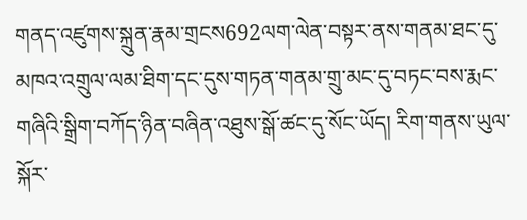གནད་འཛུགས་སྐྲུན་རྣམ་གྲངས692ལག་ལེན་བསྟར་ནས་གནམ་ཐང་དུ་མཁའ་འགྲུལ་ལམ་ཐིག་དང་དུས་གཏན་གནམ་གྲུ་མང་དུ་བཏང་བས་རྨང་གཞིའི་སྒྲིག་བཀོད་ཉིན་བཞིན་འཐུས་སྒོ་ཚང་དུ་སོང་ཡོད། རིག་གནས་ཡུལ་སྐོར་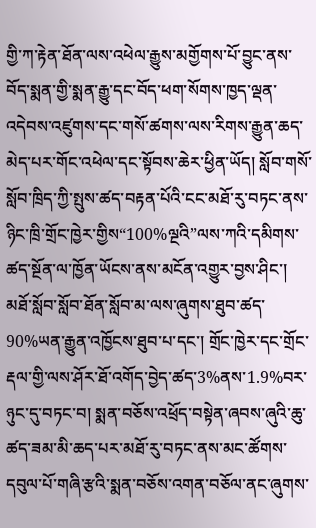གྱི་ཀ་རྟེན་ཐོན་ལས་འཕེལ་རྒྱུས་མགྱོགས་པོ་བྱུང་ནས་བོད་སྨན་གྱི་སྨན་རྒྱུ་དང་བོད་ཕག་སོགས་ཁྱད་ལྡན་འདེབས་འཛུགས་དང་གསོ་ཚགས་ལས་རིགས་རྒྱུན་ཆད་མེད་པར་གོང་འཕེལ་དང་སྟོབས་ཆེར་ཕྱིན་ཡོད། སློབ་གསོ་སློབ་ཁྲིད་ཀྱི་སྤུས་ཚད་བརྟན་པོའི་ངང་མཐོ་རུ་བཏང་ནས་ཉིང་ཁྲི་གྲོང་ཁྱེར་གྱིས“100%ལྔའི”ལས་ཀའི་དམིགས་ཚད་སྔོན་ལ་ཁྱོན་ཡོངས་ནས་མངོན་འགྱུར་བྱས་ཤིང་། མཐོ་སློབ་སློབ་ཐོན་སློབ་མ་ལས་ཞུགས་ཐུབ་ཚད་90%ཡན་རྒྱུན་འཁྱོངས་ཐུབ་པ་དང་། གྲོང་ཁྱེར་དང་གྲོང་རྡལ་གྱི་ལས་ཤོར་ཐོ་འགོད་བྱེད་ཚད་3%ནས་1.9%བར་ཉུང་དུ་བཏང་བ། སྨན་བཅོས་འཕྲོད་བསྟེན་ཞབས་ཞུའི་ཆུ་ཚད་ཟམ་མི་ཆད་པར་མཐོ་རུ་བཏང་ནས་མང་ཚོགས་དབུལ་པོ་གཞི་རྩའི་སྨན་བཅོས་འགན་བཅོལ་ནང་ཞུགས་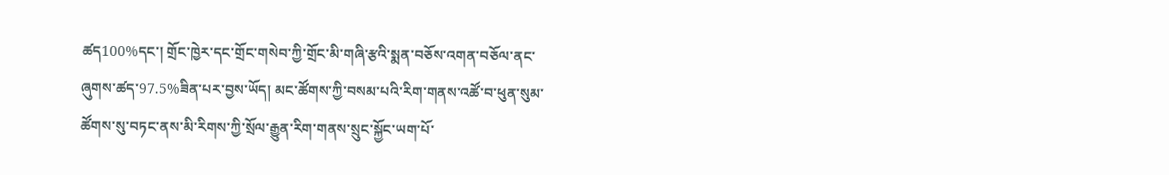ཚད100%དང་། གྲོང་ཁྱེར་དང་གྲོང་གསེབ་ཀྱི་གྲོང་མི་གཞི་རྩའི་སྨན་བཅོས་འགན་བཅོལ་ནང་ཞུགས་ཚད་97.5%ཟིན་པར་བྱས་ཡོད། མང་ཚོགས་ཀྱི་བསམ་པའི་རིག་གནས་འཚོ་བ་ཕུན་སུམ་ཚོགས་སུ་བཏང་ནས་མི་རིགས་ཀྱི་སྲོལ་རྒྱུན་རིག་གནས་སྲུང་སྐྱོང་ཡག་པོ་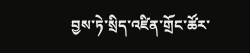བྱས་ཏེ་སྲིད་འཛིན་གྲོང་ཚོར་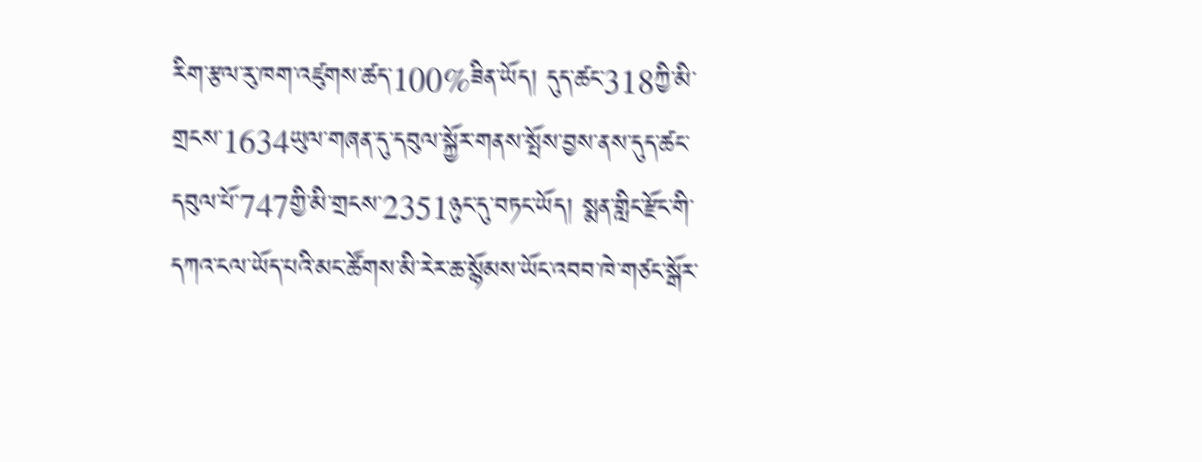རིག་རྩལ་རུ་ཁག་འཛུགས་ཚད་100%ཟིན་ཡོད། དུད་ཚང་318ཀྱི་མི་གྲངས་1634ཡུལ་གཞན་དུ་དབུལ་སྐྱོར་གནས་སྤོས་བྱས་ནས་དུད་ཚང་དབུལ་པོ་747གྱི་མི་གྲངས་2351ཉུང་དུ་བཏང་ཡོད། སྨན་གླིང་རྫོང་གི་དཀའ་ངལ་ཡོད་པའི་མང་ཚོགས་མི་རེར་ཆ་སྙོམས་ཡོང་འབབ་ཁེ་གཙང་སྒོར་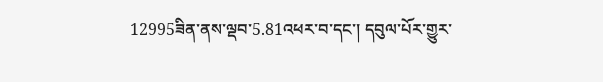12995ཟིན་ནས་ལྡབ་5.81འཕར་བ་དང་། དབུལ་པོར་གྱུར་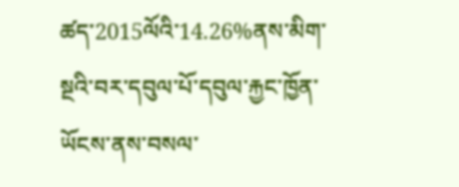ཚད་2015ལོའི་14.26%ནས་མིག་སྔའི་བར་དབུལ་པོ་དབུལ་རྐྱང་ཁྱོན་ཡོངས་ནས་བསལ་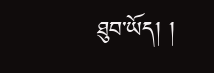ཐུབ་ཡོད། །